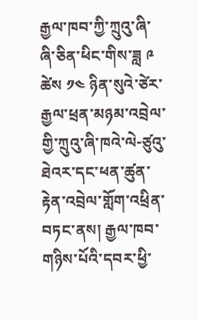རྒྱལ་ཁབ་ཀྱི་ཀྲུའུ་ཞི་ཞི་ཅིན་ཕིང་གིས་ཟླ ༩ ཚེས ༡༤ ཉིན་སུའེ་ཙེར་རྒྱལ་ཕྲན་མཉམ་འབྲེལ་གྱི་ཀྲུའུ་ཞི་ཁའེ་ལེ-ཙུའུ་ཐེའར་དང་ཕན་ཚུན་རྟེན་འབྲེལ་གློག་འཕྲིན་བཏང་ནས། རྒྱལ་ཁབ་གཉིས་པོའི་དབར་ཕྱི་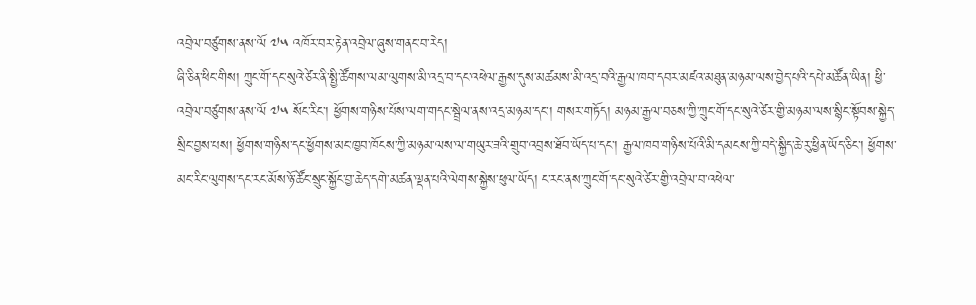འབྲེལ་བཙུགས་ནས་ལོ ༧༥ འཁོར་བར་རྟེན་འབྲེལ་ཞུས་གནང་བ་རེད།
ཞི་ཅིན་ཕིང་གིས། ཀྲུང་གོ་དང་སུའེ་ཙེར་ནི་སྤྱི་ཚོགས་ལམ་ལུགས་མི་འདྲ་བ་དང་འཕེལ་རྒྱས་དུས་མཚམས་མི་འདྲ་བའི་རྒྱལ་ཁབ་དབར་མཛའ་མཐུན་མཉམ་ལས་བྱེད་པའི་དཔེ་མཚོན་ཡིན། ཕྱི་འབྲེལ་བཙུགས་ནས་ལོ ༧༥ སོང་རིང་། ཕྱོགས་གཉིས་པོས་ལག་གདང་སྦྲེལ་ནས་འདྲ་མཉམ་དང་། གསར་གཏོད། མཉམ་རྒྱལ་བཅས་ཀྱི་ཀྲུང་གོ་དང་སུའེ་ཙེར་གྱི་མཉམ་ལས་སྙིང་སྟོབས་སྐྱེད་སྲིང་བྱས་པས། ཕྱོགས་གཉིས་དང་ཕྱོགས་མང་ཁྱབ་ཁོངས་ཀྱི་མཉམ་ལས་ལ་གཡུར་ཟའི་གྲུབ་འབྲས་ཐོབ་ཡོད་པ་དང་། རྒྱལ་ཁབ་གཉིས་པོའི་མི་དམངས་ཀྱི་བདེ་སྐྱིད་ཆེ་རུ་ཕྱིན་ཡོད་ཅིང་། ཕྱོགས་མང་རིང་ལུགས་དང་རང་མོས་ཉོ་ཚོང་སྲུང་སྐྱོང་བྱ་ཆེད་དགེ་མཚན་ལྡན་པའི་ལེགས་སྐྱེས་ཕུལ་ཡོད། ང་རང་ནས་ཀྲུང་གོ་དང་སུའེ་ཙེར་གྱི་འབྲེལ་བ་འཕེལ་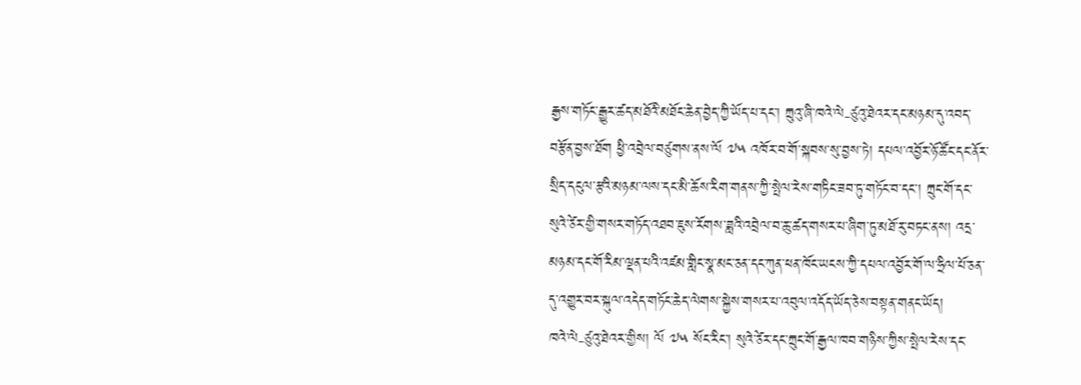རྒྱས་གཏོང་རྒྱུར་ཚད་མཐོའི་མཐོང་ཆེན་བྱེད་ཀྱི་ཡོད་པ་དང་། ཀྲུའུ་ཞི་ཁའེ་ལེ-ཙུའུ་ཐེའར་དང་མཉམ་དུ་འབད་བརྩོན་བྱས་ཐོག ཕྱི་འབྲེལ་བཙུགས་ནས་ལོ ༧༥ འཁོར་བ་གོ་སྐབས་སུ་བྱས་ཏེ། དཔལ་འབྱོར་ཉོ་ཚོང་དང་ནོར་སྲིད་དངུལ་རྩའི་མཉམ་ལས་དང་མི་ཆོས་རིག་གནས་ཀྱི་སྤེལ་རེས་གཏིང་ཟབ་ཏུ་གཏོང་བ་དང་། ཀྲུང་གོ་དང་སུའེ་ཙེར་གྱི་གསར་གཏོད་འཐབ་ཇུས་རོགས་ཟླའི་འབྲེལ་བ་ཆུ་ཚད་གསར་པ་ཞིག་ཏུ་མཐོ་རུ་བཏང་ནས། འདྲ་མཉམ་དང་གོ་རིམ་ལྡན་པའི་འཛམ་གླིང་སྣ་མང་ཅན་དང་ཀུན་ཕན་ཁོང་ཡངས་ཀྱི་དཔལ་འབྱོར་གོ་ལ་ཧྲིལ་པོ་ཅན་དུ་འགྱུར་བར་སྐུལ་འདེད་གཏོང་ཆེད་ལེགས་སྐྱེས་གསར་པ་འབུལ་འདོད་ཡོད་ཅེས་བསྟན་གནང་ཡོད།
ཁའེ་ལེ-ཙུའུ་ཐེའར་གྱིས། ལོ ༧༥ སོང་རིང་། སུའེ་ཙེར་དང་ཀྲུང་གོ་རྒྱལ་ཁབ་གཉིས་ཀྱིས་སྤེལ་རེས་དང་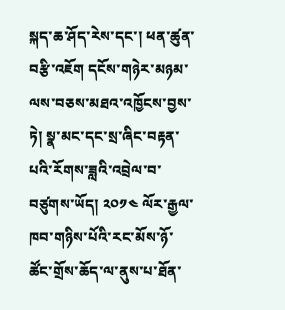སྐད་ཆ་ཤོད་རེས་དང་། ཕན་ཚུན་བརྩི་འཇོག དངོས་གཉེར་མཉམ་ལས་བཅས་མཐའ་འཁྱོངས་བྱས་ཏེ། སྣ་མང་དང་སྲ་ཞིང་བརྟན་པའི་རོགས་ཟླའི་འབྲེལ་བ་བཙུགས་ཡོད། ༢༠༡༤ ལོར་རྒྱལ་ཁབ་གཉིས་པོའི་རང་མོས་ཉོ་ཚོང་གྲོས་ཆོད་ལ་ནུས་པ་ཐོན་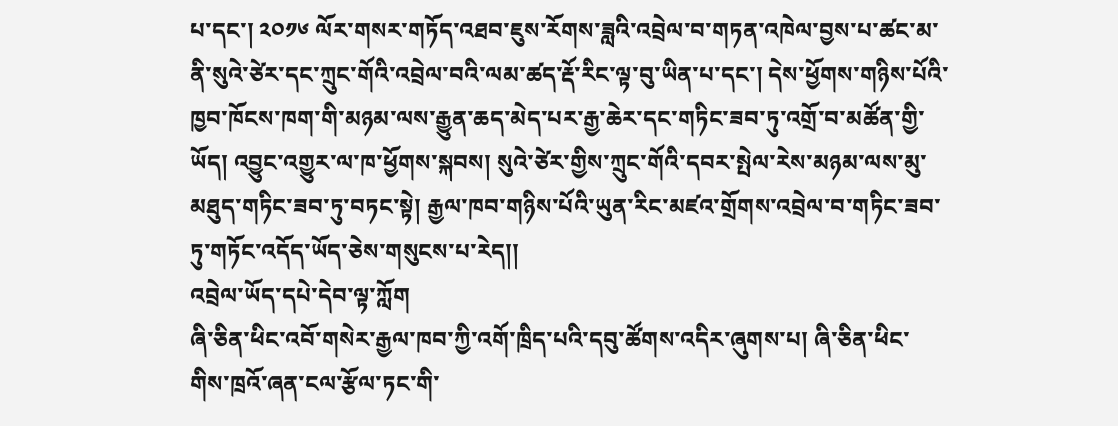པ་དང་། ༢༠༡༦ ལོར་གསར་གཏོད་འཐབ་ཇུས་རོགས་ཟླའི་འབྲེལ་བ་གཏན་འཁེལ་བྱས་པ་ཚང་མ་ནི་སུའེ་ཙེར་དང་ཀྲུང་གོའི་འབྲེལ་བའི་ལམ་ཚད་རྡོ་རིང་ལྟ་བུ་ཡིན་པ་དང་། དེས་ཕྱོགས་གཉིས་པོའི་ཁྱབ་ཁོངས་ཁག་གི་མཉམ་ལས་རྒྱུན་ཆད་མེད་པར་རྒྱ་ཆེར་དང་གཏིང་ཟབ་ཏུ་འགྲོ་བ་མཚོན་གྱི་ཡོད། འབྱུང་འགྱུར་ལ་ཁ་ཕྱོགས་སྐབས། སུའེ་ཙེར་གྱིས་ཀྲུང་གོའི་དབར་སྤེལ་རེས་མཉམ་ལས་མུ་མཐུད་གཏིང་ཟབ་ཏུ་བཏང་སྟེ། རྒྱལ་ཁབ་གཉིས་པོའི་ཡུན་རིང་མཛའ་གྲོགས་འབྲེལ་བ་གཏིང་ཟབ་ཏུ་གཏོང་འདོད་ཡོད་ཅེས་གསུངས་པ་རེད།།
འབྲེལ་ཡོད་དཔེ་དེབ་ལྟ་ཀློག
ཞི་ཅིན་ཕིང་འབོ་གསེར་རྒྱལ་ཁབ་ཀྱི་འགོ་ཁྲིད་པའི་དབུ་ཚོགས་འདིར་ཞུགས་པ། ཞི་ཅིན་ཕིང་གིས་ཁྲའོ་ཞན་ངལ་རྩོལ་ཏང་གི་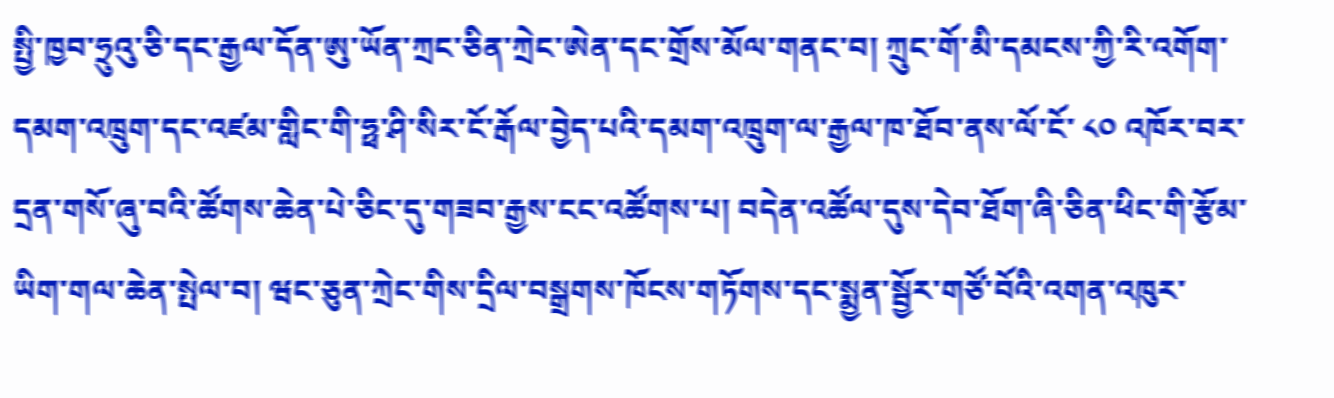སྤྱི་ཁྱབ་ཧྲུའུ་ཅི་དང་རྒྱལ་དོན་ཨུ་ཡོན་ཀྲང་ཅིན་ཀྲེང་ཨེན་དང་གྲོས་མོལ་གནང་བ། ཀྲུང་གོ་མི་དམངས་ཀྱི་རི་འགོག་དམག་འཁྲུག་དང་འཛམ་གླིང་གི་ཧྥ་ཤི་སིར་ངོ་རྒོལ་བྱེད་པའི་དམག་འཁྲུག་ལ་རྒྱལ་ཁ་ཐོབ་ནས་ལོ་ངོ་ ༨༠ འཁོར་བར་དྲན་གསོ་ཞུ་བའི་ཚོགས་ཆེན་པེ་ཅིང་དུ་གཟབ་རྒྱས་ངང་འཚོགས་པ། བདེན་འཚོལ་དུས་དེབ་ཐོག་ཞི་ཅིན་ཕིང་གི་རྩོམ་ཡིག་གལ་ཆེན་སྤེལ་བ། ཝང་ཅུན་ཀྲེང་གིས་དྲིལ་བསྒྲགས་ཁོངས་གཏོགས་དང་སྨྱན་སྦྱོར་གཙོ་བོའི་འགན་འཁུར་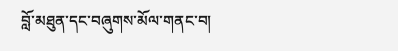བློ་མཐུན་དང་བཞུགས་མོལ་གནང་བ།